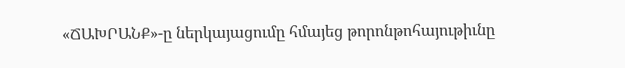«ՃԱԽՐԱՆՔ»-ը ներկայացումը հմայեց թորոնթոհայութիւնը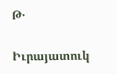Թ․

Իւրայատուկ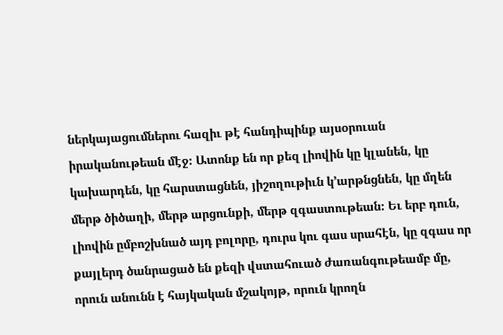ներկայացումներու հազիւ թէ հանդիպինք այսօրուան իրականութեան մէջ։ Ատոնք են որ քեզ լիովին կը կլանեն, կը կախարդեն, կը հարստացնեն, յիշողութիւն կ՚արթնցնեն, կը մղեն մերթ ծիծաղի, մերթ արցունքի, մերթ զգաստութեան։ Եւ երբ դուն, լիովին ըմբոշխնած այդ բոլորը, դուրս կու գաս սրահէն, կը զգաս որ քայլերդ ծանրացած են քեզի վստահուած ժառանգութեամբ մը, որուն անունն է հայկական մշակոյթ, որուն կրողն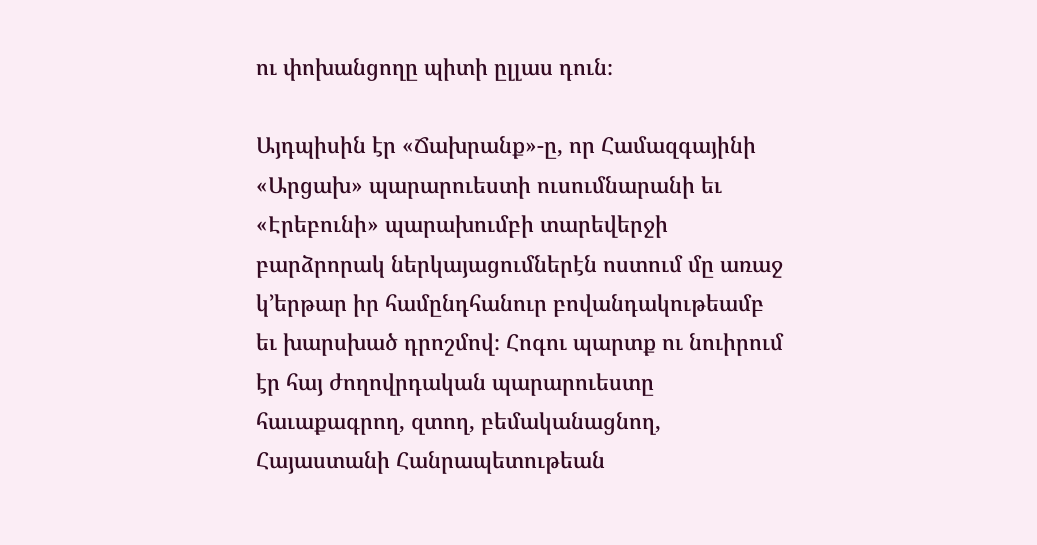ու փոխանցողը պիտի ըլլաս դուն։

Այդպիսին էր «Ճախրանք»-ը, որ Համազգայինի «Արցախ» պարարուեստի ուսումնարանի եւ «Էրեբունի» պարախումբի տարեվերջի բարձրորակ ներկայացումներէն ոստում մը առաջ կ՚երթար իր համընդհանուր բովանդակութեամբ եւ խարսխած դրոշմով։ Հոգու պարտք ու նուիրում էր հայ ժողովրդական պարարուեստը հաւաքագրող, զտող, բեմականացնող, Հայաստանի Հանրապետութեան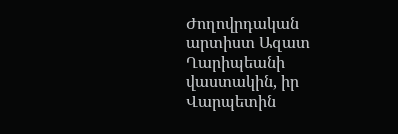Ժողովրդական արտիստ Ազատ Ղարիպեանի վաստակին, իր Վարպետին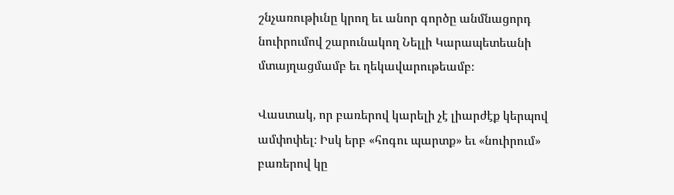շնչառութիւնը կրող եւ անոր գործը անմնացորդ նուիրումով շարունակող Նելլի Կարապետեանի մտայղացմամբ եւ ղեկավարութեամբ։

Վաստակ, որ բառերով կարելի չէ լիարժէք կերպով ամփոփել։ Իսկ երբ «հոգու պարտք» եւ «նուիրում» բառերով կը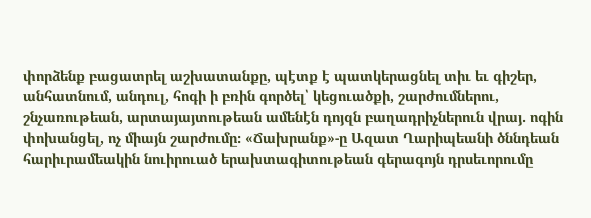փորձենք բացատրել աշխատանքը, պէտք է պատկերացնել տիւ եւ գիշեր, անհատնում, անդուլ, հոգի ի բռին գործել՝ կեցուածքի, շարժումներու, շնչառութեան, արտայայտութեան ամենէն դոյզն բաղադրիչներուն վրայ. ոգին փոխանցել, ոչ միայն շարժումը։ «Ճախրանք»-ը Ազատ Ղարիպեանի ծննդեան հարիւրամեակին նուիրուած երախտագիտութեան գերագոյն դրսեւորումը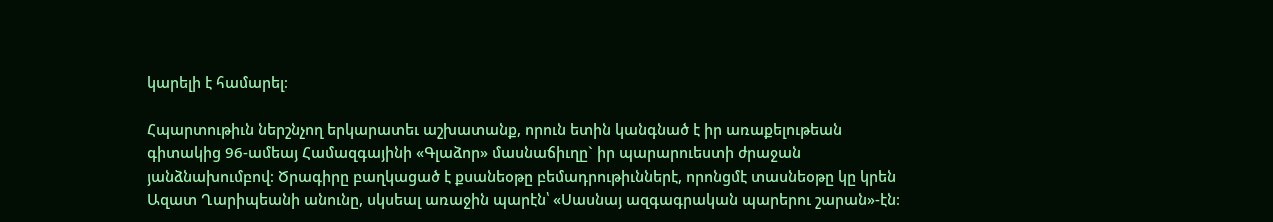կարելի է համարել։

Հպարտութիւն ներշնչող երկարատեւ աշխատանք, որուն ետին կանգնած է իր առաքելութեան գիտակից 96-ամեայ Համազգայինի «Գլաձոր» մասնաճիւղը` իր պարարուեստի ժրաջան յանձնախումբով։ Ծրագիրը բաղկացած է քսանեօթը բեմադրութիւններէ, որոնցմէ տասնեօթը կը կրեն Ազատ Ղարիպեանի անունը, սկսեալ առաջին պարէն՝ «Սասնայ ազգագրական պարերու շարան»-էն։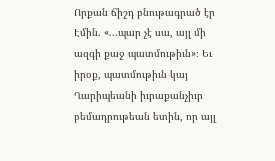Որքան ճիշդ բնութագրած էր Էմին. «...պար չէ սա, այլ մի ազգի քաջ պատմութիւն»։ Եւ իրօք, պատմութիւն կայ Ղարիպեանի իւրաքանչիւր բեմադրութեան ետին, որ այլ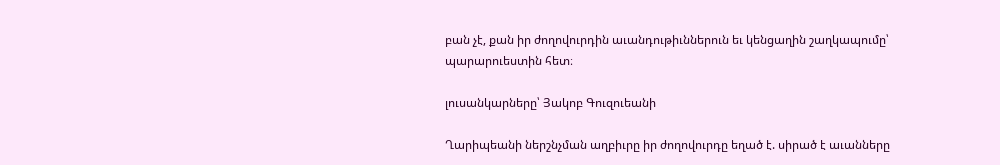բան չէ, քան իր ժողովուրդին աւանդութիւններուն եւ կենցաղին շաղկապումը՝ պարարուեստին հետ։

լուսանկարները՝ Յակոբ Գուզուեանի

Ղարիպեանի ներշնչման աղբիւրը իր ժողովուրդը եղած է. սիրած է աւանները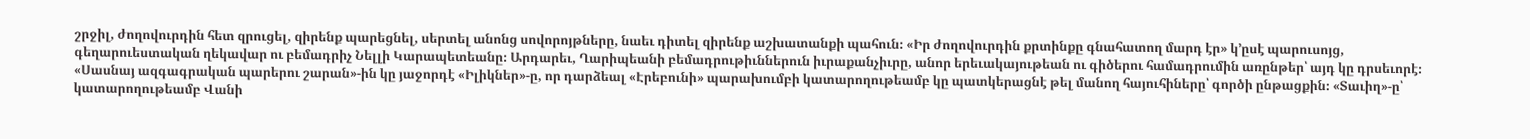շրջիլ, ժողովուրդին հետ զրուցել, զիրենք պարեցնել, սերտել անոնց սովորոյթները, նաեւ դիտել զիրենք աշխատանքի պահուն։ «Իր ժողովուրդին քրտինքը գնահատող մարդ էր» կ՚ըսէ պարուսոյց, գեղարուեստական ղեկավար ու բեմադրիչ Նելլի Կարապետեանը։ Արդարեւ, Ղարիպեանի բեմադրութիւններուն իւրաքանչիւրը, անոր երեւակայութեան ու գիծերու համադրումին առընթեր՝ այդ կը դրսեւորէ։ «Սասնայ ազգագրական պարերու շարան»-ին կը յաջորդէ «Իլիկներ»-ը, որ դարձեալ «Էրեբունի» պարախումբի կատարողութեամբ կը պատկերացնէ թել մանող հայուհիները՝ գործի ընթացքին։ «Տաւիղ»-ը՝ կատարողութեամբ Վանի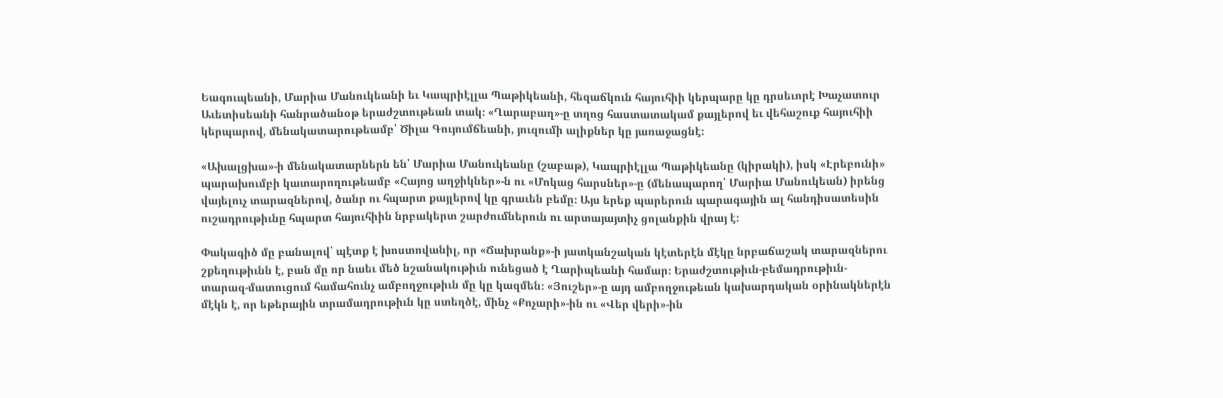Եագուպեանի, Մարիա Մանուկեանի եւ Կապրիէլլա Պաթիկեանի, հեզաճկուն հայուհիի կերպարը կը դրսեւորէ Խաչատուր Աւետիսեանի հանրածանօթ երաժշտութեան տակ։ «Ղարաբաղ»-ը տղոց հաստատակամ քայլերով եւ վեհաշուք հայուհիի կերպարով, մենակատարութեամբ՝ Ծիլա Գույումճեանի, յուզումի ալիքներ կը յառաջացնէ։

«Ախալցխա»-ի մենակատարներն են՝ Մարիա Մանուկեանը (շաբաթ), Կապրիէլլա Պաթիկեանը (կիրակի), իսկ «Էրեբունի» պարախումբի կատարողութեամբ «Հայոց աղջիկներ»-ն ու «Մոկաց հարսներ»-ը (մենապարող՝ Մարիա Մանուկեան) իրենց վայելուչ տարազներով, ծանր ու հպարտ քայլերով կը գրաւեն բեմը։ Այս երեք պարերուն պարագային ալ հանդիսատեսին ուշադրութիւնը հպարտ հայուհիին նրբակերտ շարժումներուն ու արտայայտիչ ցոլանքին վրայ է։

Փակագիծ մը բանալով՝ պէտք է խոստովանիլ, որ «Ճախրանք»-ի յատկանշական կէտերէն մէկը նրբաճաշակ տարազներու շքեղութիւնն է, բան մը որ նաեւ մեծ նշանակութիւն ունեցած է Ղարիպեանի համար։ Երաժշտութիւն-բեմադրութիւն-տարազ-մատուցում համահունչ ամբողջութիւն մը կը կազմեն։ «Յուշեր»-ը այդ ամբողջութեան կախարդական օրինակներէն մէկն է, որ եթերային տրամադրութիւն կը ստեղծէ, մինչ «Քոչարի»-ին ու «Վեր վերի»-ին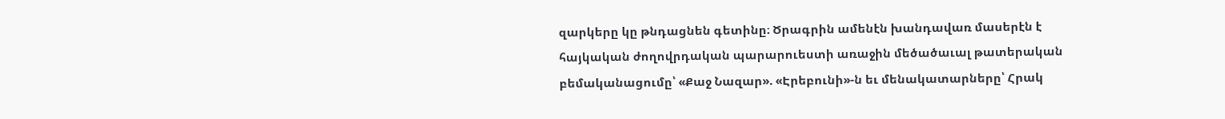զարկերը կը թնդացնեն գետինը։ Ծրագրին ամենէն խանդավառ մասերէն է հայկական ժողովրդական պարարուեստի առաջին մեծածաւալ թատերական բեմականացումը՝ «Քաջ Նազար». «Էրեբունի»-ն եւ մենակատարները՝ Հրակ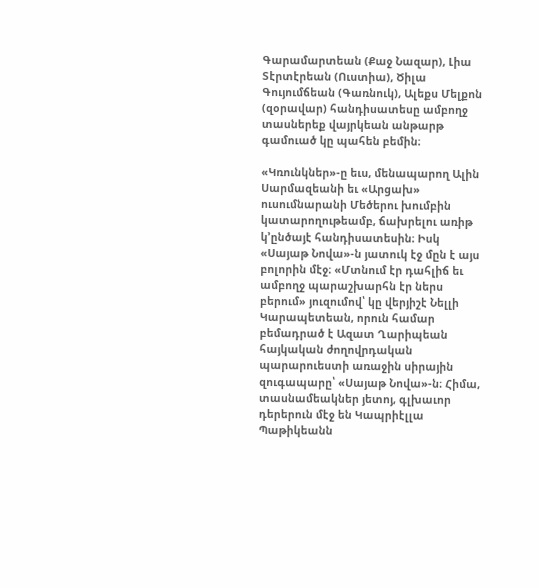Գարամարտեան (Քաջ Նազար), Լիա Տէրտէրեան (Ուստիա), Ծիլա Գույումճեան (Գառնուկ), Ալեքս Մելքոն (զօրավար) հանդիսատեսը ամբողջ տասներեք վայրկեան անթարթ գամուած կը պահեն բեմին։

«Կռունկներ»-ը եւս, մենապարող Ալին Սարմազեանի եւ «Արցախ» ուսումնարանի Մեծերու խումբին կատարողութեամբ, ճախրելու առիթ կ՚ընծայէ հանդիսատեսին։ Իսկ «Սայաթ Նովա»-ն յատուկ էջ մըն է այս բոլորին մէջ։ «Մտնում էր դահլիճ եւ ամբողջ պարաշխարհն էր ներս բերում» յուզումով՝ կը վերյիշէ Նելլի Կարապետեան, որուն համար բեմադրած է Ազատ Ղարիպեան հայկական ժողովրդական պարարուեստի առաջին սիրային զուգապարը՝ «Սայաթ Նովա»-ն։ Հիմա, տասնամեակներ յետոյ, գլխաւոր դերերուն մէջ են Կապրիէլլա Պաթիկեանն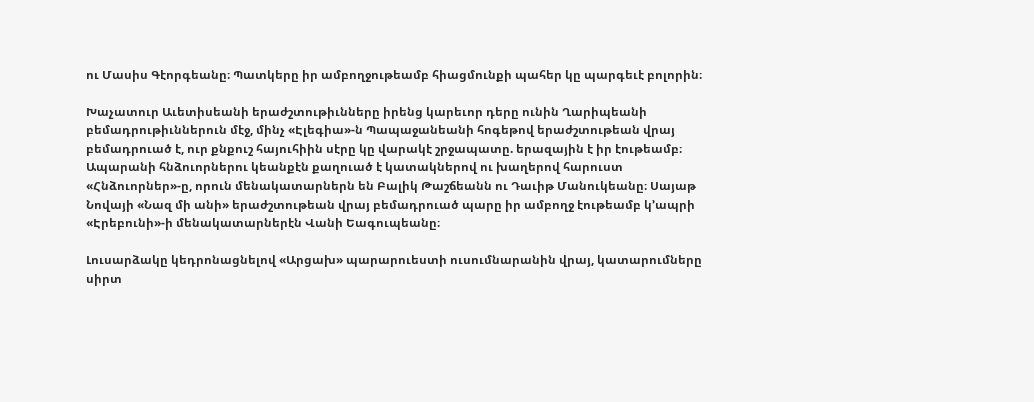ու Մասիս Գէորգեանը։ Պատկերը իր ամբողջութեամբ հիացմունքի պահեր կը պարգեւէ բոլորին։

Խաչատուր Աւետիսեանի երաժշտութիւնները իրենց կարեւոր դերը ունին Ղարիպեանի բեմադրութիւններուն մէջ, մինչ «Էլեգիա»-ն Պապաջանեանի հոգեթով երաժշտութեան վրայ բեմադրուած է, ուր քնքուշ հայուհիին սէրը կը վարակէ շրջապատը. երազային է իր էութեամբ։ Ապարանի հնձուորներու կեանքէն քաղուած է կատակներով ու խաղերով հարուստ «Հնձուորներ»-ը, որուն մենակատարներն են Բալիկ Թաշճեանն ու Դաւիթ Մանուկեանը։ Սայաթ Նովայի «Նազ մի անի» երաժշտութեան վրայ բեմադրուած պարը իր ամբողջ էութեամբ կ՚ապրի «Էրեբունի»-ի մենակատարներէն Վանի Եագուպեանը։

Լուսարձակը կեդրոնացնելով «Արցախ» պարարուեստի ուսումնարանին վրայ, կատարումները սիրտ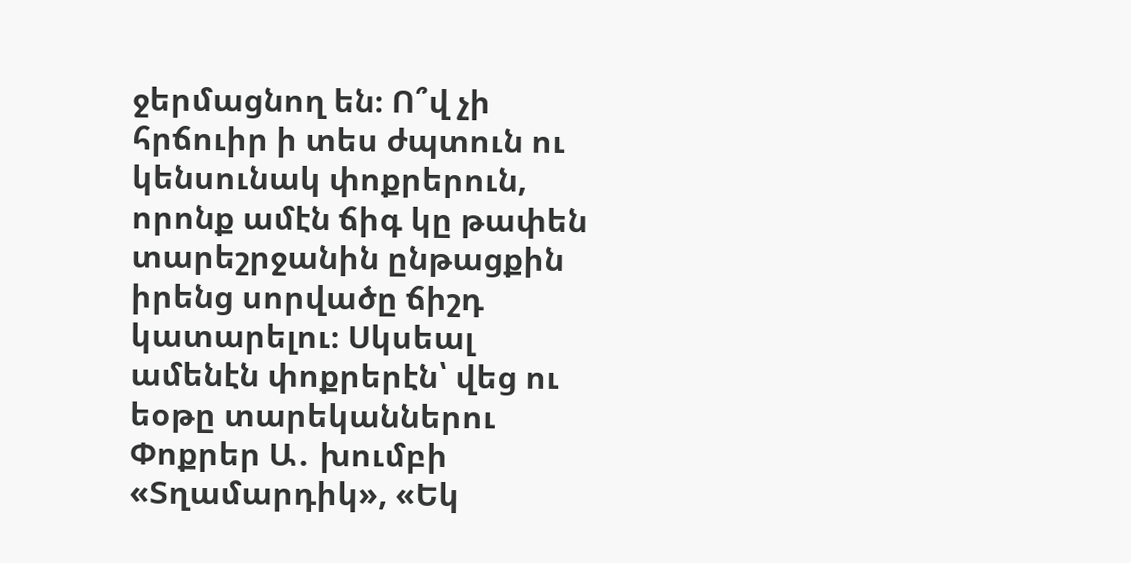ջերմացնող են։ Ո՞վ չի հրճուիր ի տես ժպտուն ու կենսունակ փոքրերուն, որոնք ամէն ճիգ կը թափեն տարեշրջանին ընթացքին իրենց սորվածը ճիշդ կատարելու։ Սկսեալ ամենէն փոքրերէն՝ վեց ու եօթը տարեկաններու Փոքրեր Ա․ խումբի «Տղամարդիկ», «Եկ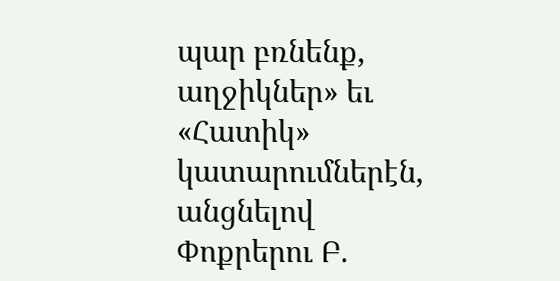պար բռնենք, աղջիկներ» եւ «Հատիկ» կատարումներէն, անցնելով Փոքրերու Բ.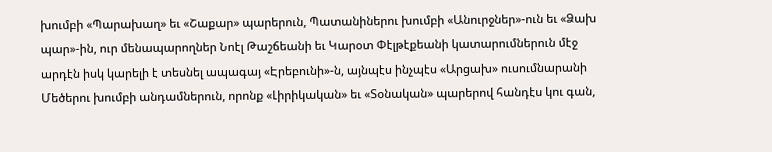խումբի «Պարախաղ» եւ «Շաքար» պարերուն, Պատանիներու խումբի «Անուրջներ»-ուն եւ «Ձախ պար»-ին, ուր մենապարողներ Նոէլ Թաշճեանի եւ Կարօտ Փէլթէքեանի կատարումներուն մէջ արդէն իսկ կարելի է տեսնել ապագայ «Էրեբունի»-ն, այնպէս ինչպէս «Արցախ» ուսումնարանի Մեծերու խումբի անդամներուն, որոնք «Լիրիկական» եւ «Տօնական» պարերով հանդէս կու գան,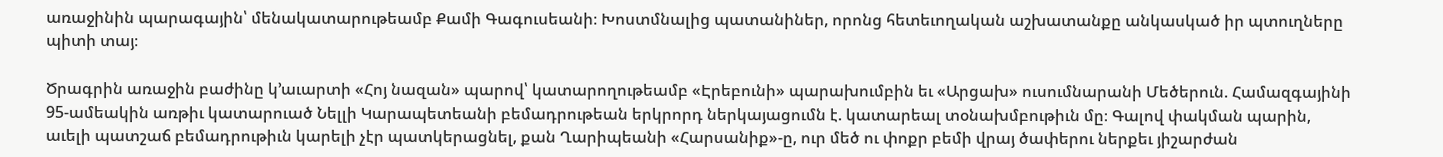առաջինին պարագային՝ մենակատարութեամբ Քամի Գագուսեանի։ Խոստմնալից պատանիներ, որոնց հետեւողական աշխատանքը անկասկած իր պտուղները պիտի տայ։

Ծրագրին առաջին բաժինը կ՚աւարտի «Հոյ նազան» պարով՝ կատարողութեամբ «Էրեբունի» պարախումբին եւ «Արցախ» ուսումնարանի Մեծերուն. Համազգայինի 95-ամեակին առթիւ կատարուած Նելլի Կարապետեանի բեմադրութեան երկրորդ ներկայացումն է. կատարեալ տօնախմբութիւն մը։ Գալով փակման պարին, աւելի պատշաճ բեմադրութիւն կարելի չէր պատկերացնել, քան Ղարիպեանի «Հարսանիք»-ը, ուր մեծ ու փոքր բեմի վրայ ծափերու ներքեւ յիշարժան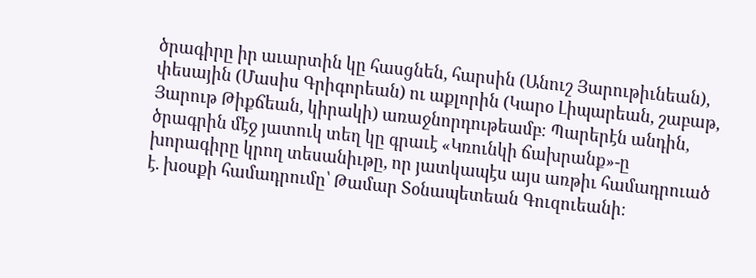ծրագիրը իր աւարտին կը հասցնեն, հարսին (Անուշ Յարութիւնեան), փեսային (Մասիս Գրիգորեան) ու աքլորին (Կարօ Լիպարեան, շաբաթ, Յարութ Թիքճեան, կիրակի) առաջնորդութեամբ։ Պարերէն անդին, ծրագրին մէջ յատուկ տեղ կը գրաւէ «Կռունկի ճախրանք»-ը խորագիրը կրող տեսանիւթը, որ յատկապէս այս առթիւ համադրուած է. խօսքի համադրումը՝ Թամար Տօնապետեան Գուզուեանի։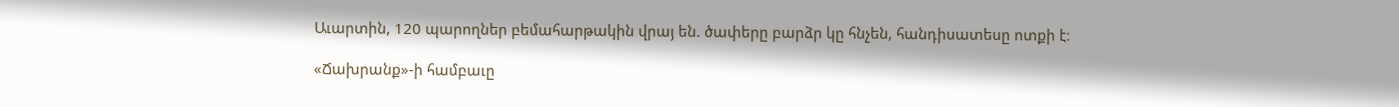Աւարտին, 120 պարողներ բեմահարթակին վրայ են. ծափերը բարձր կը հնչեն, հանդիսատեսը ոտքի է։

«Ճախրանք»-ի համբաւը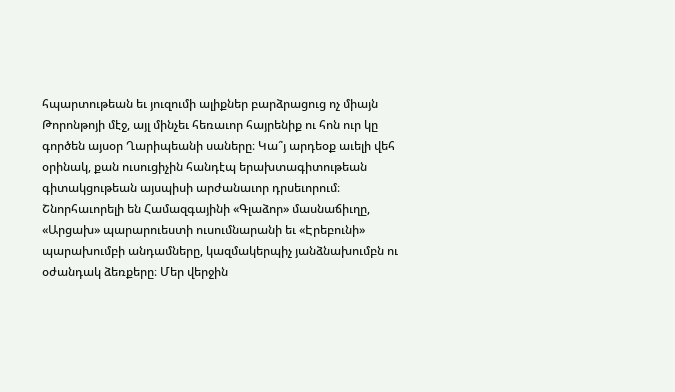հպարտութեան եւ յուզումի ալիքներ բարձրացուց ոչ միայն Թորոնթոյի մէջ, այլ մինչեւ հեռաւոր հայրենիք ու հոն ուր կը գործեն այսօր Ղարիպեանի սաները։ Կա՞յ արդեօք աւելի վեհ օրինակ, քան ուսուցիչին հանդէպ երախտագիտութեան գիտակցութեան այսպիսի արժանաւոր դրսեւորում։ Շնորհաւորելի են Համազգայինի «Գլաձոր» մասնաճիւղը, «Արցախ» պարարուեստի ուսումնարանի եւ «Էրեբունի» պարախումբի անդամները, կազմակերպիչ յանձնախումբն ու օժանդակ ձեռքերը։ Մեր վերջին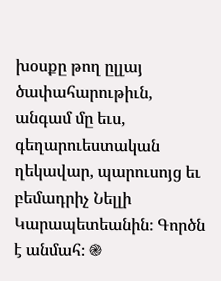խօսքը թող ըլլայ ծափահարութիւն, անգամ մը եւս, գեղարուեստական ղեկավար, պարուսոյց եւ բեմադրիչ Նելլի Կարապետեանին։ Գործն է անմահ։ ֎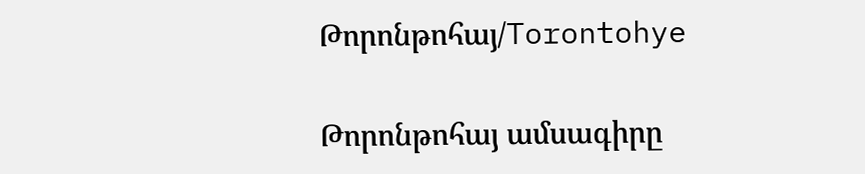Թորոնթոհայ/Torontohye

Թորոնթոհայ ամսագիրը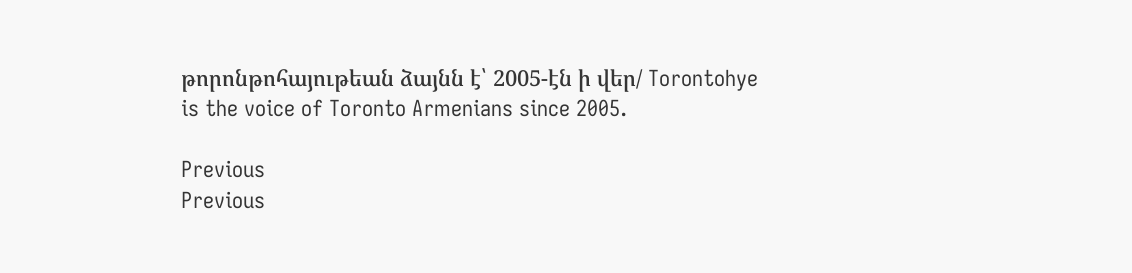թորոնթոհայութեան ձայնն է՝ 2005-էն ի վեր/ Torontohye is the voice of Toronto Armenians since 2005.

Previous
Previous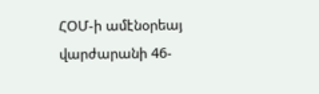ՀՕՄ-ի ամէնօրեայ վարժարանի 46-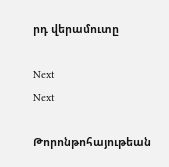րդ վերամուտը

Next
Next

Թորոնթոհայութեան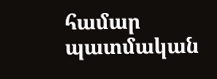համար պատմական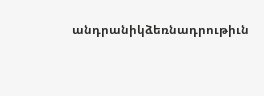անդրանիկձեռնադրութիւն